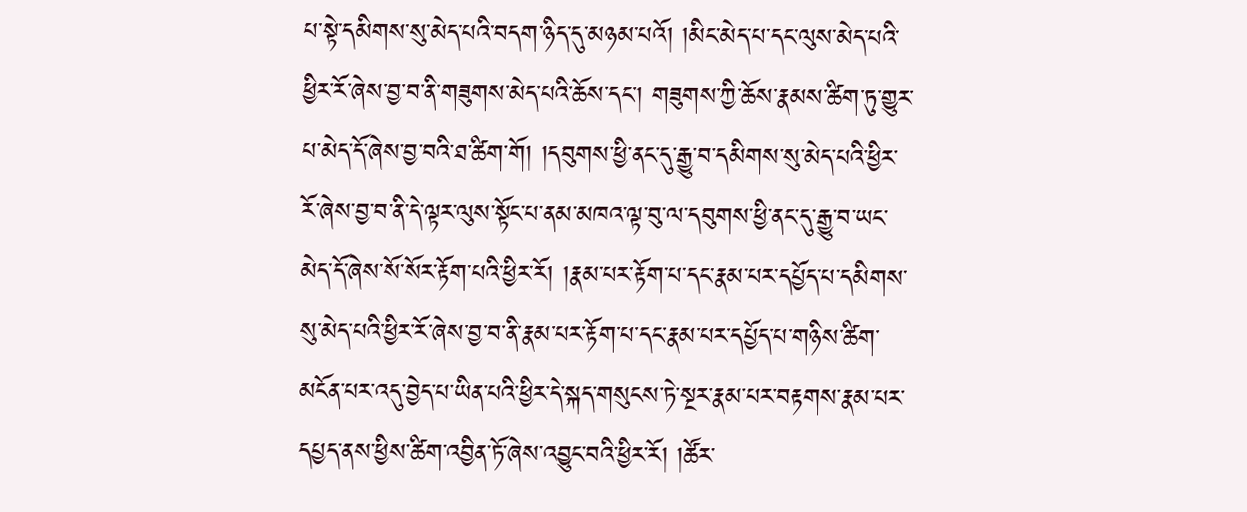པ་སྟེ་དམིགས་སུ་མེད་པའི་བདག་ཉིད་དུ་མཉམ་པའོ། །མིང་མེད་པ་དང་ལུས་མེད་པའི་ཕྱིར་རོ་ཞེས་བྱ་བ་ནི་གཟུགས་མེད་པའི་ཆོས་དང་། གཟུགས་ཀྱི་ཆོས་རྣམས་ཚིག་ཏུ་གྱུར་པ་མེད་དོ་ཞེས་བྱ་བའི་ཐ་ཚིག་གོ། །དབུགས་ཕྱི་ནང་དུ་རྒྱུ་བ་དམིགས་སུ་མེད་པའི་ཕྱིར་རོ་ཞེས་བྱ་བ་ནི་དེ་ལྟར་ལུས་སྟོང་པ་ནམ་མཁའ་ལྟ་བུ་ལ་དབུགས་ཕྱི་ནང་དུ་རྒྱུ་བ་ཡང་མེད་དོ་ཞེས་སོ་སོར་རྟོག་པའི་ཕྱིར་རོ། །རྣམ་པར་རྟོག་པ་དང་རྣམ་པར་དཔྱོད་པ་དམིགས་སུ་མེད་པའི་ཕྱིར་རོ་ཞེས་བྱ་བ་ནི་རྣམ་པར་རྟོག་པ་དང་རྣམ་པར་དཔྱོད་པ་གཉིས་ཚིག་མངོན་པར་འདུ་བྱེད་པ་ཡིན་པའི་ཕྱིར་དེ་སྐད་གསུངས་ཏེ་སྔར་རྣམ་པར་བརྟགས་རྣམ་པར་དཔྱད་ནས་ཕྱིས་ཚིག་འབྱིན་ཏོ་ཞེས་འབྱུང་བའི་ཕྱིར་རོ། །ཚོར་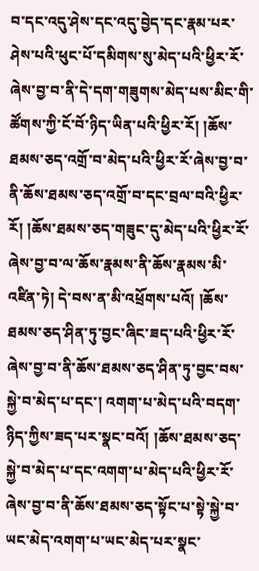བ་དང་འདུ་ཤེས་དང་འདུ་བྱེད་དང་རྣམ་པར་ཤེས་པའི་ཕུང་པོ་དམིགས་སུ་མེད་པའི་ཕྱིར་རོ་ཞེས་བྱ་བ་ནི་དེ་དག་གཟུགས་མེད་པས་མིང་གི་ཚོགས་ཀྱི་ངོ་བོ་ཉིད་ཡིན་པའི་ཕྱིར་རོ། །ཆོས་ཐམས་ཅད་འགྲོ་བ་མེད་པའི་ཕྱིར་རོ་ཞེས་བྱ་བ་ནི་ཆོས་ཐམས་ཅད་འགྲོ་བ་དང་བྲལ་བའི་ཕྱིར་རོ། །ཆོས་ཐམས་ཅད་གཟུང་དུ་མེད་པའི་ཕྱིར་རོ་ཞེས་བྱ་བ་ལ་ཆོས་རྣམས་ནི་ཆོས་རྣམས་མི་འཛིན་ཏེ། དེ་བས་ན་མི་འཕྲོགས་པའོ། །ཆོས་ཐམས་ཅད་ཤིན་ཏུ་བྱང་ཞིང་ཟད་པའི་ཕྱིར་རོ་ཞེས་བྱ་བ་ནི་ཆོས་ཐམས་ཅད་ཤིན་ཏུ་བྱང་བས་སྐྱེ་བ་མེད་པ་དང་། འགག་པ་མེད་པའི་བདག་ཉིད་ཀྱིས་ཟད་པར་སྣང་བའོ། །ཆོས་ཐམས་ཅད་སྐྱེ་བ་མེད་པ་དང་འགག་པ་མེད་པའི་ཕྱིར་རོ་ཞེས་བྱ་བ་ནི་ཆོས་ཐམས་ཅད་སྟོང་པ་སྟེ་སྐྱེ་བ་ཡང་མེད་འགག་པ་ཡང་མེད་པར་སྣང་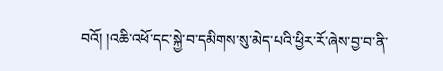བའོ། །འཆི་འཕོ་དང་སྐྱེ་བ་དམིགས་སུ་མེད་པའི་ཕྱིར་རོ་ཞེས་བྱ་བ་ནི་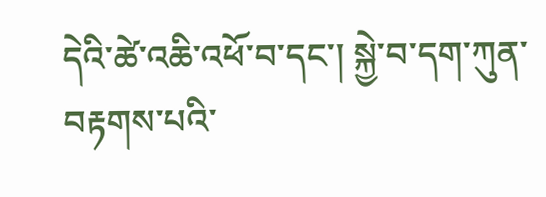དེའི་ཚེ་འཆི་འཕོ་བ་དང་། སྐྱེ་བ་དག་ཀུན་བརྟགས་པའི་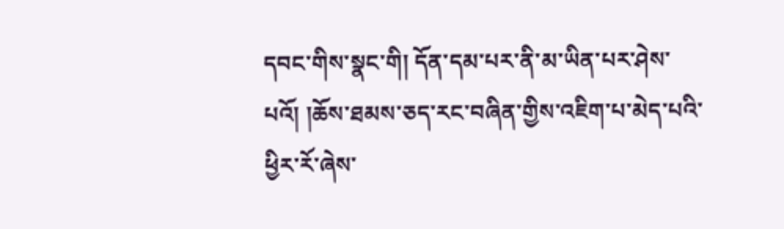དབང་གིས་སྣང་གི། དོན་དམ་པར་ནི་མ་ཡིན་པར་ཤེས་པའོ། །ཆོས་ཐམས་ཅད་རང་བཞིན་གྱིས་འཇིག་པ་མེད་པའི་ཕྱིར་རོ་ཞེས་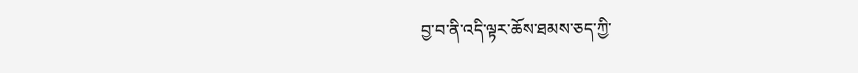བྱ་བ་ནི་འདི་ལྟར་ཆོས་ཐམས་ཅད་ཀྱི་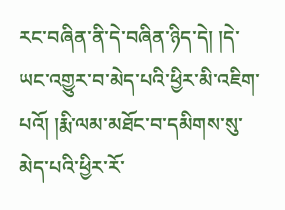རང་བཞིན་ནི་དེ་བཞིན་ཉིད་དེ། །དེ་ཡང་འགྱུར་བ་མེད་པའི་ཕྱིར་མི་འཇིག་པའོ། །རྨི་ལམ་མཐོང་བ་དམིགས་སུ་མེད་པའི་ཕྱིར་རོ་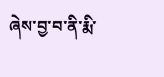ཞེས་བྱ་བ་ནི་རྨི་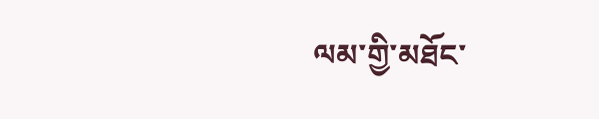ལམ་གྱི་མཐོང་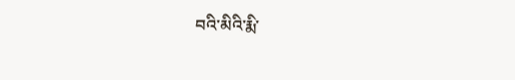བའི་མིའི་རྨི་